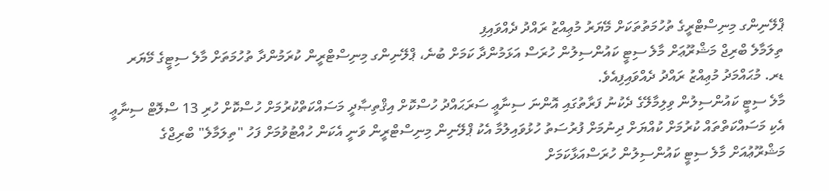ޕްލޭނިންގ މިނިސްޓްރީގެ ތުހުމަތުތަކަށް މޭޔަރު މުޢިއްޒު ރައްދު ދެއްވައިފި
ތިލަމާލެ ބްރިޖް މަޝްރޫޢަށް މާލެ ސިޓީ ކައުންސިލުން ހުރަސް އަޅަމުންދާ ކަމަށް ބުނެ، ޕްލޭނިންގ މިނިސްޓްރީން ކުރަމުންދާ ތުހުމަތަށް މާލެ ސިޓީގެ މޭޔަރ ޑރ. މުޙައްމަދު މުޢިއްޒު ރައްދު ދެއްވައިފިއެވެ.
މާލެ ސިޓީ ކައުންސިލުން ވިލިމާލޭގެ ދެކުނު ފަރާތުގައި އޮންނަ ސިނާޢީ ސަރަޙައްދު ހުސްކޮށް އިޤްތިޞާދީ މަސައްކަތްކުރުމަށް ހުސްކޮށް ހުރި 13 ސްލޮޓް ސިނާޢީ އެކި މަސައްކަތްތައް ކުރުމަށް ކުއްޔަށް ދިނުމަށް ފުރުސަތު ހުޅުވައިލުމާ އެކު ޕްލޭނިން މިނިސްޓްރީން ވަނީ އެކަން ހުއްޓުވުމަށް ފަހު "ތިލަމާލެ" ބްރިޖްގެ މަޝްރޫޢުއަށް މާލެ ސިޓީ ކައުންސިލުން ހުރަސްއަޅާކަމަށް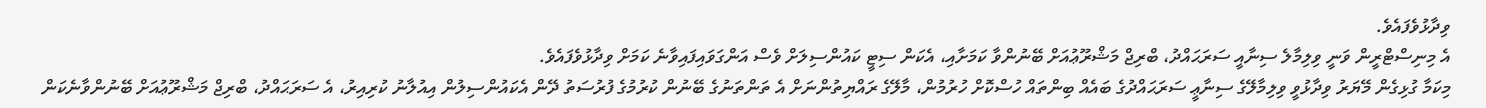ވިދާޅުވެފައެވެ.
އެ މިނިސްޓްރީން ވަނީ ވިލިމާލެ ސިނާއީ ސަރަޙައްދު، ބްރިޖް މަޝްރޫޢުއަށް ބޭނުންވާ ކަމަށާއި، އެކަން ސިޓީ ކައުންސިލަށް ވެސް އަންގަވައިފައިވާނެ ކަމަށް ވިދާޅުވެފައެވެ.
މިކަމާ ގުޅިގެން މޭޔަރު ވިދާޅުވީ ވިލިމާލޭގެ ސިނާޢީ ސަރަޙައްދުގެ ބައެއް ބިންތައް ހުސްކޮށް ހުރުމުން، މާލޭގެ ރައްޔިތުންނަށް އެ ތަންތަނުގެ ބޭނުން ކުރުމުގެ ފުރުސަތު ދޭން އެކައުންސިލުން އިއުލާނު ކުރިއިރު، އެ ސަރަޙައްދު، ބްރިޖް މަޝްރޫޢުއަށް ބޭނުންވާނެކަން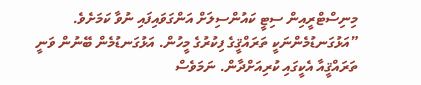މިނިސްޓްރީއިން ސިޓީ ކައުންސިލަށް އަންގަވައިފައި ނުވާ ކަމަށެވެ.
”އަޅުގަނޑުމެންނަކީ ތަރައްޤީގެ ފިކުރުގެ މީހުން. އަޅުގަނޑުމެން ބޭނުން ވަނީ ތަރައްޤީއާ އެކީގައި ކުރިއަށްދާން. ނަމަވެސް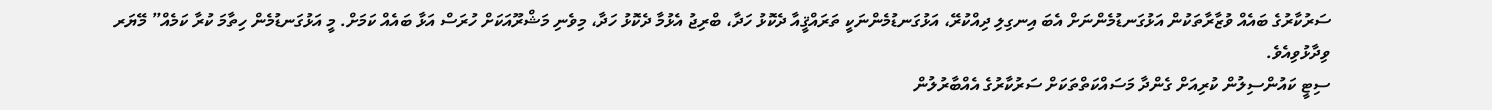ސަރުކާރުގެ ބައެއް ވުޒާރާތަކުން އަޅުގަނޑުމެންނަށް އެބަ އިނގިލި ދިއްކުރޭ، އަޅުގަނޑުމެންނަކީ ތަރައްޤީއާ ދެކޮޅު ހަދާ، ބްރިޖު އެޅުމާ ދެކޮޅު ހަދާ، މިވެނި މަޝްރޫއަކަށް ހުރަސް އަޅާ ބައެއް ކަމަށް. މީ އަޅުގަނޑުމެން ހިތާމަ ކުރާ ކަމެއް” މޭޔަރ ވިދާޅުވިއެވެ.
ސިޓީ ކައުންސިލުން ކުރިއަށް ގެންދާ މަސައްކަތްތަކަށް ސަރުކާރުގެ އެއްބާރުލުން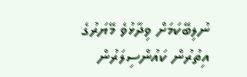ނުލިބޭކަމަށް ވިދާޅުވެ މޭޔަރުގެ އިތުރުން ކައުންސިލަރުން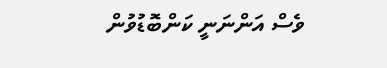ވެސް އަންނަނީ ކަންބޮޑުވުން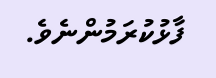ފާޅުކުރަމުންނެވެ.